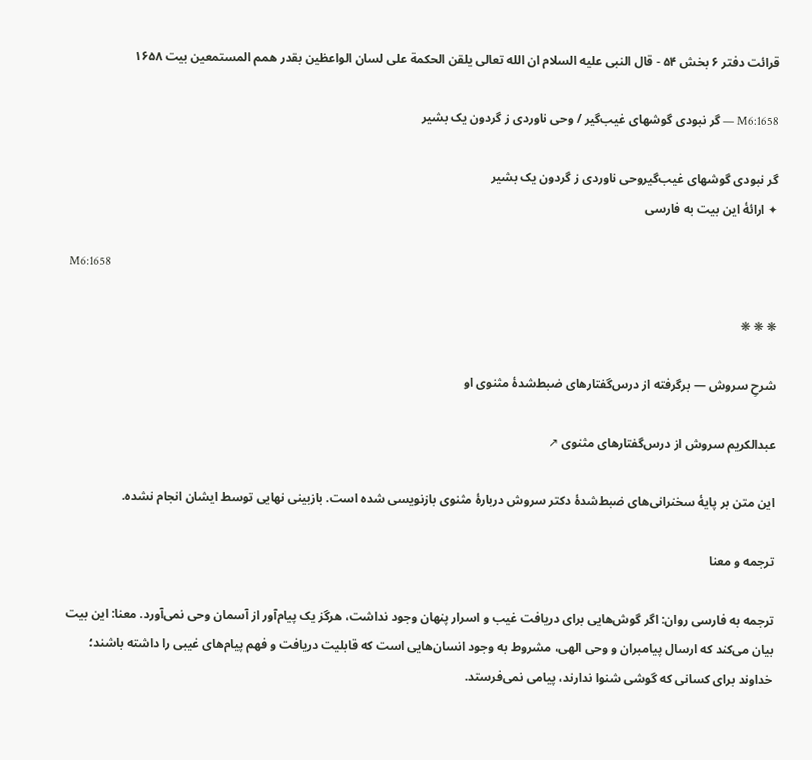قرائت دفتر ۶ بخش ۵۴ - قال النبی علیه السلام ان الله تعالی یلقن الحکمة علی لسان الواعظین بقدر همم المستمعین بیت ۱۶۵۸

M6:1658 — گر نبودی گوشهای غیب‌گیر / وحی ناوردی ز گردون یک بشیر

گر نبودی گوشهای غیب‌گیروحی ناوردی ز گردون یک بشیر
✦ ارائهٔ این بیت به فارسی

M6:1658

❋ ❋ ❋

شرحِ سروش — برگرفته از درس‌گفتارهای ضبط‌شدهٔ مثنوی او

عبدالکریم سروش از درس‌گفتارهای مثنوی ↗

این متن بر پایهٔ سخنرانی‌های ضبط‌شدهٔ دکتر سروش دربارهٔ مثنوی بازنویسی شده است. بازبینی نهایی توسط ایشان انجام نشده.

ترجمه و معنا

ترجمه به فارسی روان: اگر گوش‌هایی برای دریافت غیب و اسرار پنهان وجود نداشت، هرگز یک پیام‌آور از آسمان وحی نمی‌آورد. معنا: این بیت بیان می‌کند که ارسال پیامبران و وحی الهی، مشروط به وجود انسان‌هایی است که قابلیت دریافت و فهم پیام‌های غیبی را داشته باشند؛ خداوند برای کسانی که گوشی شنوا ندارند، پیامی نمی‌فرستد.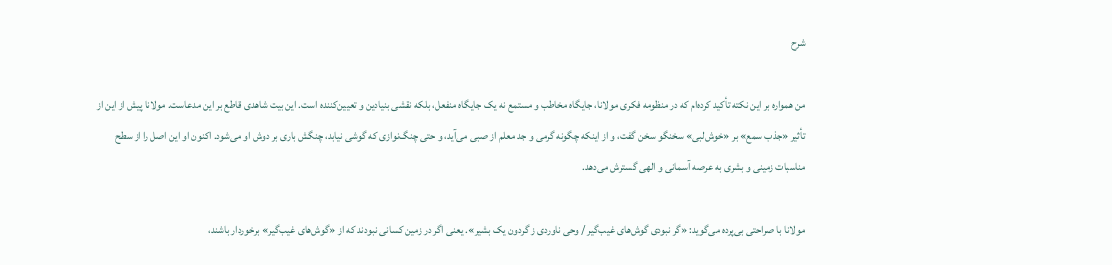شرح

من همواره بر این نکته تأکید کرده‌ام که در منظومه فکری مولانا، جایگاه مخاطب و مستمع نه یک جایگاه منفعل، بلکه نقشی بنیادین و تعیین‌کننده است. این بیت شاهدی قاطع بر این مدعاست. مولانا پیش از این از تأثیر «جذب سمع» بر «خوش‌لبی» سخنگو سخن گفت، و از اینکه چگونه گرمی و جد معلم از صبی می‌آید، و حتی چنگ‌نوازی که گوشی نیابد، چنگش باری بر دوش او می‌شود. اکنون او این اصل را از سطح مناسبات زمینی و بشری به عرصه آسمانی و الهی گسترش می‌دهد.

مولانا با صراحتی بی‌پرده می‌گوید: «گر نبودی گوش‌های غیب‌گیر / وحی ناوردی ز گردون یک بشیر». یعنی اگر در زمین کسانی نبودند که از «گوش‌های غیب‌گیر» برخوردار باشند،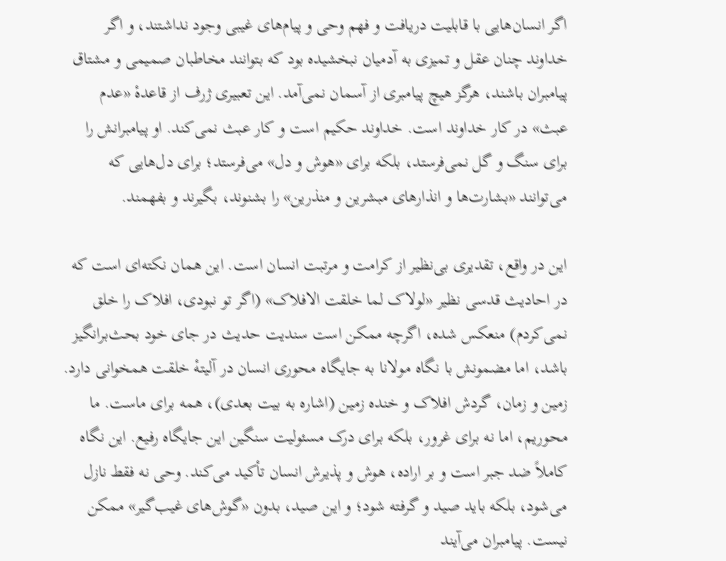اگر انسان‌هایی با قابلیت دریافت و فهم وحی و پیام‌های غیبی وجود نداشتند، و اگر خداوند چنان عقل و تمیزی به آدمیان نبخشیده بود که بتوانند مخاطبان صمیمی و مشتاق پیامبران باشند، هرگز هیچ پیامبری از آسمان نمی‌آمد. این تعبیری ژرف از قاعدهٔ «عدم عبث» در کار خداوند است. خداوند حکیم است و کار عبث نمی‌کند. او پیامبرانش را برای سنگ و گل نمی‌فرستد، بلکه برای «هوش و دل» می‌فرستد؛ برای دل‌هایی که می‌توانند «بشارت‌ها و انذارهای مبشرین و منذرین» را بشنوند، بگیرند و بفهمند.

این در واقع، تقدیری بی‌نظیر از کرامت و مرتبت انسان است. این همان نکته‌ای است که در احادیث قدسی نظیر «لولاک لما خلقت الافلاک» (اگر تو نبودی، افلاک را خلق نمی‌کردم) منعکس شده، اگرچه ممکن است سندیت حدیث در جای خود بحث‌برانگیز باشد، اما مضمونش با نگاه مولانا به جایگاه محوری انسان در آلیتهٔ خلقت همخوانی دارد. زمین و زمان، گردش افلاک و خنده زمین (اشاره به بیت بعدی)، همه برای ماست. ما محوریم، اما نه برای غرور، بلکه برای درک مسئولیت سنگین این جایگاه رفیع. این نگاه کاملاً ضد جبر است و بر اراده، هوش و پذیرش انسان تأکید می‌کند. وحی نه فقط نازل می‌شود، بلکه باید صید و گرفته شود؛ و این صید، بدون «گوش‌های غیب‌گیر» ممکن نیست. پیامبران می‌آیند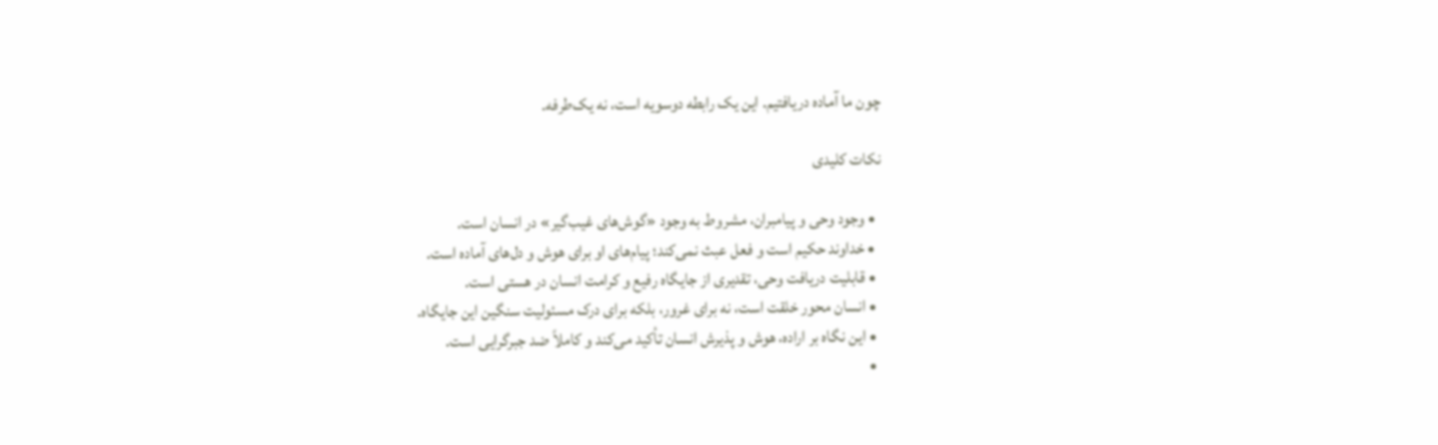چون ما آماده دریافتیم. این یک رابطه دوسویه است، نه یک‌طرفه.

نکات کلیدی

  • وجود وحی و پیامبران، مشروط به وجود «گوش‌های غیب‌گیر» در انسان است.
  • خداوند حکیم است و فعل عبث نمی‌کند؛ پیام‌های او برای هوش و دل‌های آماده است.
  • قابلیت دریافت وحی، تقدیری از جایگاه رفیع و کرامت انسان در هستی است.
  • انسان محور خلقت است، نه برای غرور، بلکه برای درک مسئولیت سنگین این جایگاه.
  • این نگاه بر اراده، هوش و پذیرش انسان تأکید می‌کند و کاملاً ضد جبرگرایی است.
  •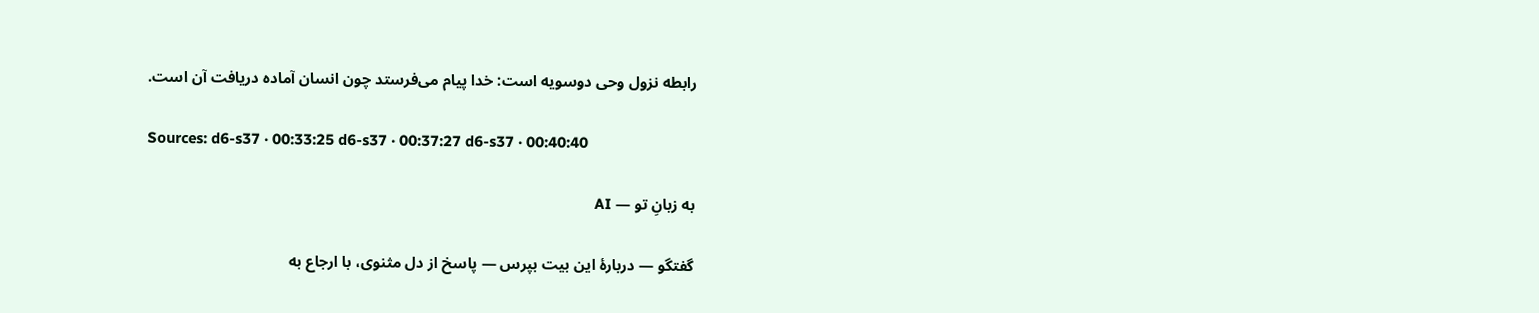رابطه نزول وحی دوسویه است: خدا پیام می‌فرستد چون انسان آماده دریافت آن است.

Sources: d6-s37 · 00:33:25 d6-s37 · 00:37:27 d6-s37 · 00:40:40

به زبانِ تو — AI

گفتگو — دربارهٔ این بیت بپرس — پاسخ از دل مثنوی، با ارجاع به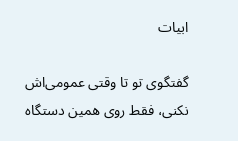ابیات

گفتگوی تو تا وقتی عمومی‌اش نکنی، فقط روی همین دستگاه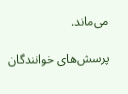می‌ماند.

پرسش‌های خوانندگان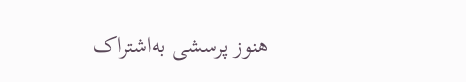هنوز پرسشی به‌اشتراک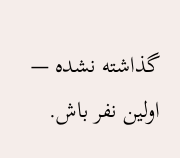گذاشته نشده — اولین نفر باش.